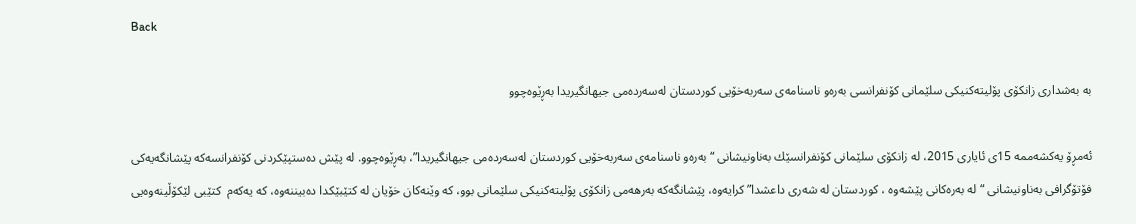Back

به‌ به‌شداری‌ زانكۆی‌ پۆلیته‌كنیكی‌ سلێمانی‌ كۆنفرانسی‌ به‌ره‌و ناسنامه‌ی سه‌ربه‌خۆیی كوردستان له‌سه‌رده‌می جیهانگیریدا به‌ڕێوه‌چوو

ئه‌مڕۆ یه‌كشه‌ممه‌ 15ی‌ ئایاری‌ 2015، له‌ زانكۆی سلێمانی كۆنفرانسێك به‌ناونیشانی‌ “به‌ره‌و ناسنامه‌ی سه‌ربه‌خۆیی كوردستان له‌سه‌رده‌می جیهانگیریدا”، به‌ڕێوه‌چوو. له‌ پێش ده‌ستپێكردنی‌ كۆنفرانسه‌كه‌ پێشانگه‌یه‌كی‌ فۆتۆگرافی‌ به‌ناونیشانی‌ “له‌ به‌ره‌كانی پێشه‌وه‌ ، كوردستان له‌ شه‌ری داعشدا” كرایه‌وه‌، پێشانگه‌كه‌ به‌رهه‌می‌ زانكۆی‌ پۆلیته‌كنیكی‌ سلێمانی‌ بوو، كه‌ وێنه‌كان خۆیان له‌ كتێبێكدا ده‌بیننه‌وه‌، كه‌ یه‌كه‌م  كتێبی لێكۆڵینه‌وه‌یی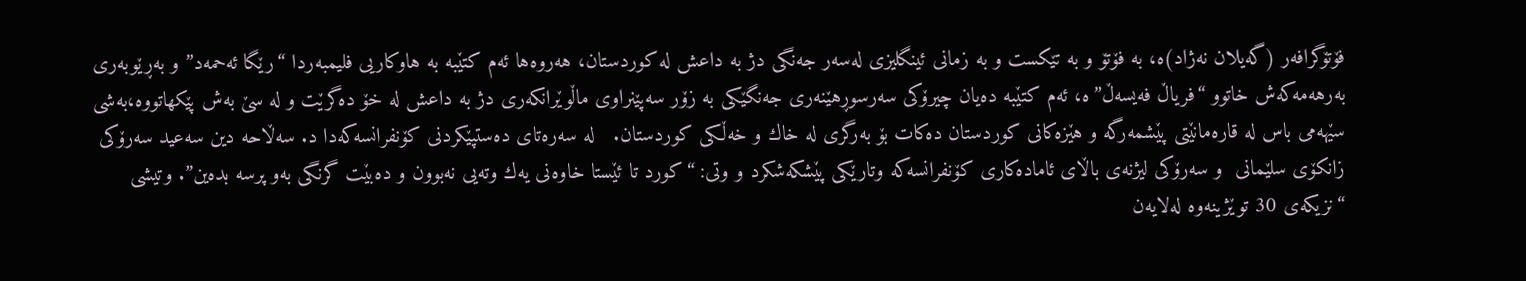فۆتۆگرافه‌ر (گه‌یلان نه‌ژاد)ه‌، به‌ فۆتۆ و به‌ تێكست و به‌ زمانی ئینگلیزی له‌سه‌ر جه‌نگی دژ به‌ داعش له‌ كوردستان، هه‌روه‌ها ئه‌م كتێبه‌ به‌ هاوكاریی‌ فلیمبه‌ردا “رێگا ئه‌حمه‌د” و به‌ڕێوبه‌ری‌ به‌رهه‌مه‌كه‌ش خاتوو “فریاڵ‌ فه‌یسه‌ڵ‌”ه‌، ئه‌م كتێبه‌ ده‌یان چیرۆكی سه‌رسوڕهێنه‌ری جه‌نگێكی به‌ زۆر سه‌پێنراوی ماڵوێرانكه‌ری دژ به‌ داعش له‌ خۆ ده‌گرێت ‌و له‌ سێ به‌ش پێكهاتووه‌،به‌شی سێهه‌می باس له‌ قاره‌مانێتی پێشمه‌رگه‌ و هێزه‌كانی كوردستان ده‌كات بۆ به‌رگری له‌ خاك و خه‌ڵكی كوردستان.   له‌ سه‌ره‌تای‌ ده‌ستپێكردنی‌ كۆنفرانسه‌كه‌دا د. سه‌ڵاحه‌ دین سه‌عید سه‌رۆكی زانكۆی سلێمانی  و سه‌رۆكی لیژنه‌ی باڵای ئاماده‌كاری كۆنفرانسه‌كه‌ وتارێكی پێشكه‌شكرد و وتی: “كورد تا ئێستا خاوه‌نی یه‌ك وته‌یی نه‌بوون و ده‌بێت گرنگی به‌و پرسه‌ بده‌ین”. وتیشی‌ “نزیكه‌ی 30 توێژینه‌وه‌ له‌لایه‌ن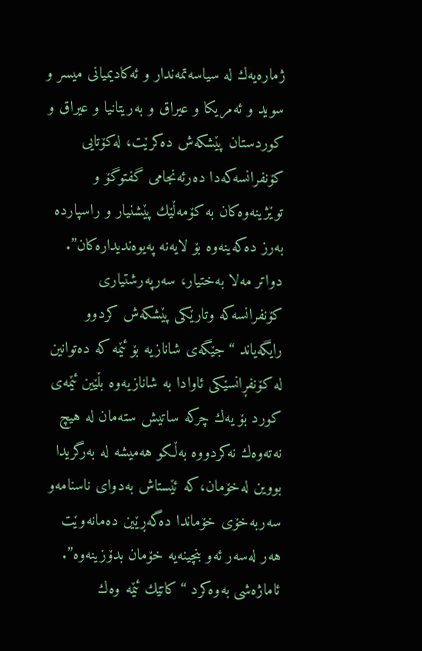ژماره‌یه‌ك له‌ سیاسه‌تمه‌ندار و ئه‌كادیمیانی میسر و سوید و ئه‌مریكا و عیراق و به‌ریتانیا و عیراق و كوردستان پێشكه‌ش ده‌كرێت، له‌كۆتایی كۆنفرانسه‌كه‌دا ده‌رئه‌نجامی گفتوگۆ و توێژینه‌وه‌كان به‌ كۆمه‌ڵێك پێشنیار و راسپارده‌ به‌رز ده‌كه‌ینه‌وه‌ بۆ لایه‌نه‌ په‌یوه‌ندیداره‌كان”. دواتر مه‌لا به‌ختیار، سه‌رپه‌رشتیاری كۆنفرانسه‌كه‌ وتارێكی پێشكه‌ش كردوو رایگه‌یاند “جێگه‌ی شانازیه‌ بۆ ئێمه‌ كه‌ ده‌توانین له‌ كۆنفڕانسێكی ئاوادا به‌ شانازیه‌وه‌ بڵێین ئێمه‌ی كورد بۆ یه‌ك چركه‌ ساتیش سته‌مان له‌ هیچ نه‌ته‌وه‌ك نه‌كردووه‌ به‌ڵكو هه‌میشه‌ له‌ به‌رگریدا بووین له‌خۆمان،كه‌ ئێستاش به‌دوای ناسنامه‌و سه‌ربه‌خۆی خۆماندا ده‌گه‌ڕێین ده‌مانه‌وێت هه‌ر له‌سه‌ر ئه‌و بنچینه‌یه‌ خۆمان بدۆزینه‌وه‌”.     ئاماژه‌شی به‌وه‌كرد “كاتێك ئێمه‌ وه‌ك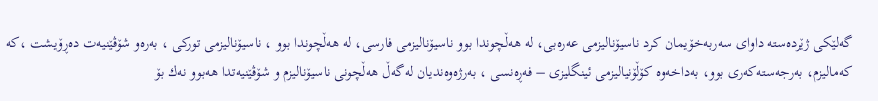گه‌لێكی ژێرده‌سته‌ داوای سه‌ربه‌خۆیمان كرد ناسیۆنالیزمی عه‌ره‌بی، له‌ هه‌ڵچوندا بوو ناسیۆنالیزمی فارسی، له‌ هه‌ڵچوندا بوو ، ناسیۆنالیزمی توركی ، به‌ره‌و شۆڤێنیه‌ت ده‌ڕۆیشت ،كه‌ كه‌مالیزم، به‌رجه‌سته‌كه‌ری بوو، به‌داخه‌وه‌ كۆڵۆنیالیزمی ئینگلیزی – فه‌ڕه‌نسی ، به‌رژه‌وه‌ندیان له‌گه‌ڵ هه‌ڵچونی ناسیۆنالیزم و شۆڤێنیه‌تدا هه‌بوو نه‌ك بۆ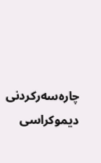چاره‌سه‌ركردنی دیموكراسی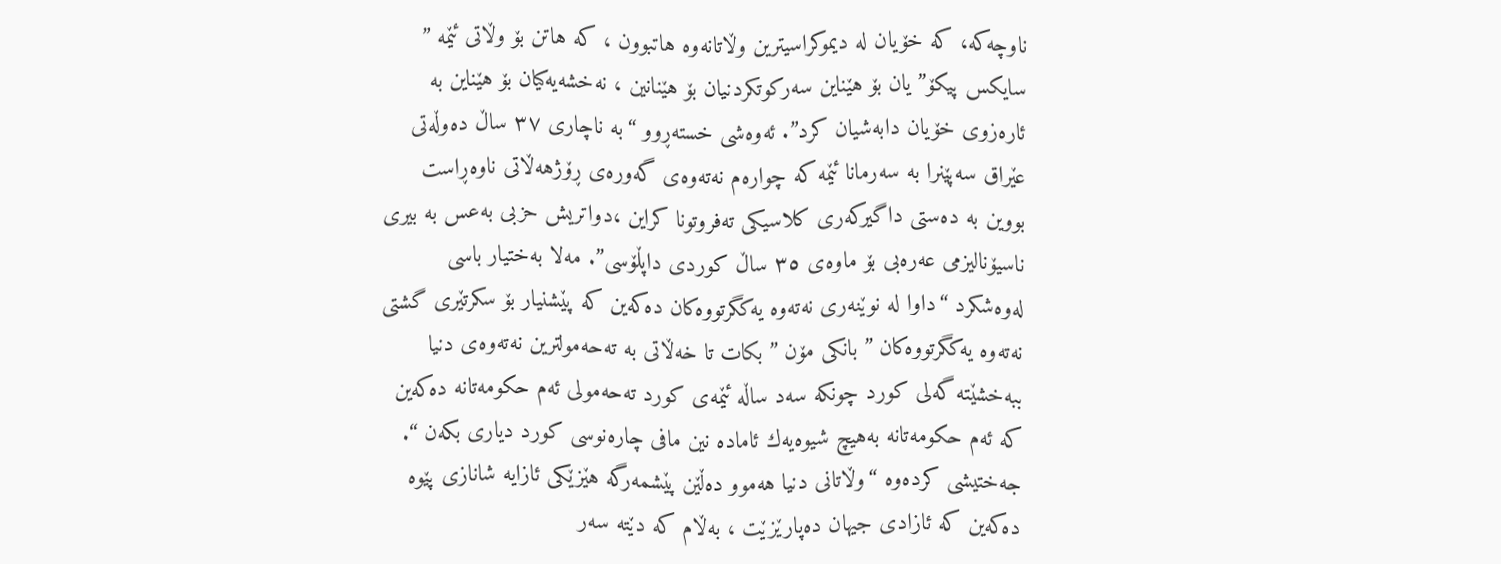ناوچه‌كه‌، كه‌ خۆیان له‌ دیموكراسیترین وڵاتانه‌وه‌ هاتبوون ، كه‌ هاتن بۆ وڵاتی ئێمه‌ ” سایكس پیكۆ” یان بۆ هێناین سه‌ركوتكردنیان بۆ هێنانین ، نه‌خشه‌یه‌كیان بۆ هێناین به‌ ئاره‌زوی خۆیان دابه‌شیان كرد”. ئه‌وه‌شی‌ خسته‌ڕوو “به‌ ناچاری ٣٧ ساڵ ده‌وڵه‌تی عێراق سه‌پێنرا به‌ سه‌رمانا ئێمه‌ كه‌ چواره‌م نه‌ته‌وه‌ی گه‌وره‌ی ڕۆژهه‌ڵاتی ناوه‌ڕاست بووین به‌ ده‌ستی داگیركه‌ری كلاسیكی ته‌فروتونا كراین ،دواتریش حزبی به‌عس به‌ بیری ناسیۆنالیزمی عه‌ره‌بی بۆ ماوه‌ی ٣٥ ساڵ كوردی داپڵۆسی”. مه‌لا به‌ختیار باسی له‌وه‌شكرد “داوا له‌ نوێنه‌ری نه‌ته‌وه‌ یه‌كگرتووه‌كان ده‌كه‌ین كه‌ پێشنیار بۆ سكرتێری گشتی نه‌ته‌وه‌ یه‌كگرتووه‌كان ” بانكی مۆن ” بكات تا خه‌ڵاتی به‌ ته‌حه‌مولترین نه‌ته‌وه‌ی دنیا ببه‌خشێته‌ گه‌لی كورد چونكه‌ سه‌د ساڵه‌ ئێمه‌ی كورد ته‌حه‌مولی ئه‌م حكومه‌تانه‌ ده‌كه‌ین كه‌ ئه‌م حكومه‌تانه‌ به‌هیچ شیوه‌یه‌ك ئاماده‌ نین مافی چاره‌نوسی كورد دیاری بكه‌ن “. جه‌ختیشی‌ كرده‌وه‌ “وڵاتانی دنیا هه‌موو ده‌ڵێن پێشمه‌رگه‌ هێزێكی ئازایه‌ شانازی پێوه‌ ده‌كه‌ین كه‌ ئازادی جیهان ده‌پارێزێت ، به‌ڵام كه‌ دێته‌ سه‌ر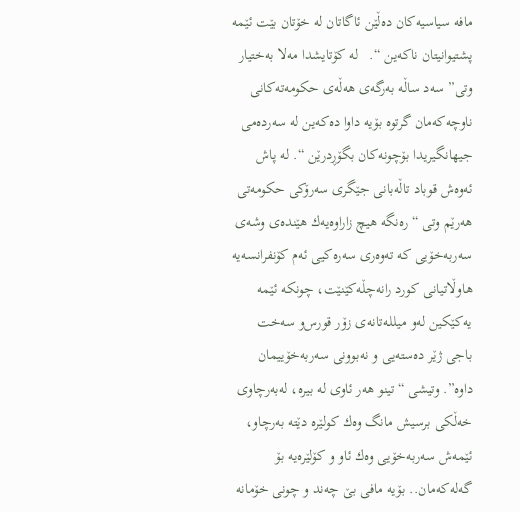مافه‌ سیاسیه‌كان ده‌ڵێن ئاگاتان له‌ خۆتان بێت ئێمه‌ پشتیوانیتان ناكه‌ین “.   له‌ كۆتایشدا مه‌لا به‌ختیار وتی” سه‌د ساڵه‌ به‌رگه‌ی هه‌ڵه‌ی حكومه‌ته‌كانی ناوچه‌كه‌مان گرتوه‌ بۆیه‌ داوا ده‌كه‌ین له‌ سه‌رده‌می جیهانگیریدا بۆچونه‌كان بگۆڕدرێن “. له‌ پاش ئه‌وه‌ش قوباد تاڵه‌بانی‌ جێگری‌ سه‌رۆكی‌ حكومه‌تی‌ هه‌رێم وتی‌ “ره‌نگه‌ هیچ زاراوه‌یه‌ك هێنده‌ی وشه‌ی سه‌ربه‌خۆیی كه‌ ته‌وه‌ری سه‌ره‌كیی ئه‌م كۆنفرانسه‌یه‌ هاوڵاتیانی كورد رانه‌چڵه‌كێنێت، چونكه‌ ئێمه‌ یه‌كێكین له‌و میللـه‌تانه‌ی زۆر قورس‌و سه‌خت باجی ژێر ده‌سته‌یی ‌و نه‌بوونی سه‌ربه‌خۆییمان داوه‌”. وتیشی‌ “تینو هه‌ر ئاوی له‌ بیره‌، له‌به‌رچاوی خه‌ڵكی برسیش مانگ وه‌ك كولێره‌ دێته‌ به‌رچاو، ئێمه‌ش سه‌ربه‌خۆیی وه‌ك ئاو‌ و كۆلێره‌یه‌ بۆ گه‌له‌كه‌مان.. بۆیه‌ مافی بێ چه‌ند و چونی خۆمانه‌‌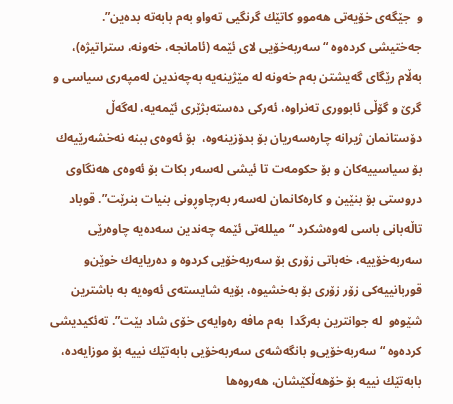و  جێگه‌ی خۆیه‌تی هه‌موو كاتێك گرنگیی ته‌واو به‌م بابه‌ته‌ بده‌ین”. جه‌ختیشی‌ كرده‌وه‌ “سه‌ربه‌خۆیی لای ئێمه‌ (ئامانجه‌، خه‌ونه‌، ستراتیژه‌)، به‌ڵام رێگای گه‌یشتن به‌م خه‌ونه‌ له‌ مێژینه‌یه‌ به‌چه‌ندین له‌مپه‌ری سیاسی‌ ‌و گرێ و گۆڵی ئابووری ته‌نراوه‌، ئه‌ركی ده‌سته‌بژێری ئێمه‌یه‌، له‌گه‌ڵ دۆستانمان ژیرانه‌ چاره‌سه‌ریان بۆ بدۆزینه‌وه‌،  بۆ ئه‌وه‌ی ببنه‌ نه‌خشه‌رێیه‌ك بۆ سیاسییه‌كان و بۆ حكومه‌ت تا ئیشی له‌سه‌ر بكات بۆ ئه‌وه‌ی هه‌نگاوی دروستی بۆ بنێین و كاره‌كانمان له‌سه‌ر به‌رچاوڕونی بنیات بنرێت”. قوباد تاڵه‌بانی‌ باسی‌ له‌وه‌شكرد “میلله‌تی ئێمه‌ چه‌ندین سه‌ده‌یه‌ چاوه‌رێی سه‌ربه‌خۆییه‌، خه‌باتی زۆری بۆ سه‌ربه‌خۆیی كردوه‌ ‌و ده‌ریایه‌ك خوێن‌و قوربانییه‌كی زۆر زۆری بۆ به‌خشیوه‌، بۆیه‌ شایسته‌ی ئه‌وه‌یه‌ به‌ باشترین شێوه‌‌و  له‌ جوانترین به‌رگدا  به‌م مافه‌ ره‌وایه‌ی خۆی شاد بێت”. ته‌ئكیدیشی‌ كرده‌وه‌ “سه‌ربه‌خۆیی‌و بانگه‌شه‌ی سه‌ربه‌خۆیی بابه‌تێك نییه‌ بۆ موزایه‌ده‌، بابه‌تێك نییه‌ بۆ خۆهه‌ڵكێشان، هه‌روه‌ها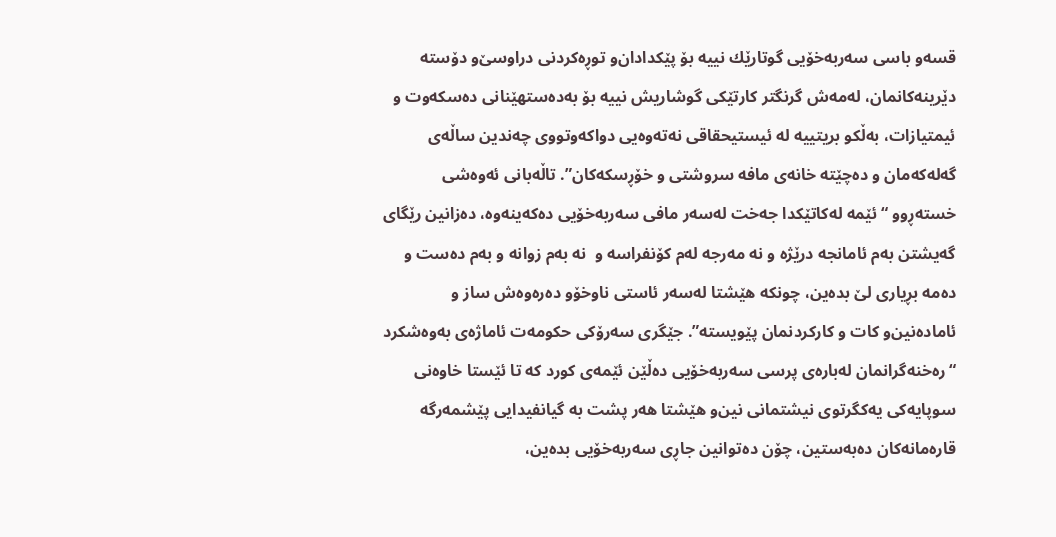قسه‌و باسی سه‌ربه‌خۆیی گوتارێك نییه‌ بۆ پێكدادان‌و توڕه‌كردنی دراوسێ‌و دۆسته‌ دێرینه‌كانمان، له‌مه‌ش گرنگتر كارتێكی گوشاریش نییه‌ بۆ به‌ده‌ستهێنانی ده‌سكه‌وت ‌و ئیمتیازات، به‌ڵكو بریتییه‌ له‌ ئیستیحقاقی نه‌ته‌وه‌یی دواكه‌وتووی چه‌ندین ساڵه‌ی گه‌له‌كه‌مان ‌و ده‌چێته‌ خانه‌ی مافه‌ سروشتی ‌و خۆڕسكه‌كان”. تاڵه‌بانی‌ ئه‌وه‌شی‌ خسته‌ڕوو “ئێمه‌ له‌كاتێكدا جه‌خت له‌سه‌ر مافی سه‌ربه‌خۆیی ده‌كه‌ینه‌وه‌، ده‌زانین رێگای گه‌یشتن به‌م ئامانجه‌ درێژه‌ ‌و نه‌ مه‌رجه‌ له‌م كۆنفراسه‌ و  نه‌ به‌م زوانه‌ ‌و به‌م ده‌ست ‌و ده‌مه‌ بڕیاری لێ بده‌ین، چونكه‌ هێشتا له‌سه‌ر ئاستی ناوخۆ‌و ده‌ره‌وه‌ش ساز‌ و ئاماده‌نین‌و كات ‌و كاركردنمان پێویسته‌”. جێگری‌ سه‌رۆكی‌ حكومه‌ت ئاماژه‌ی‌ به‌وه‌شكرد “ره‌خنه‌گرانمان له‌باره‌ی پرسی سه‌ربه‌خۆیی ده‌ڵێن ئێمه‌ی كورد كه‌ تا ئێستا خاوه‌نی سوپایه‌كی یه‌كگرتوی نیشتمانی نین‌و هێشتا هه‌ر پشت به‌ گیانفیدایی‌ پێشمه‌رگه‌ قاره‌مانه‌كان ده‌به‌ستین، چۆن ده‌توانین جاڕی سه‌ربه‌خۆیی بده‌ین،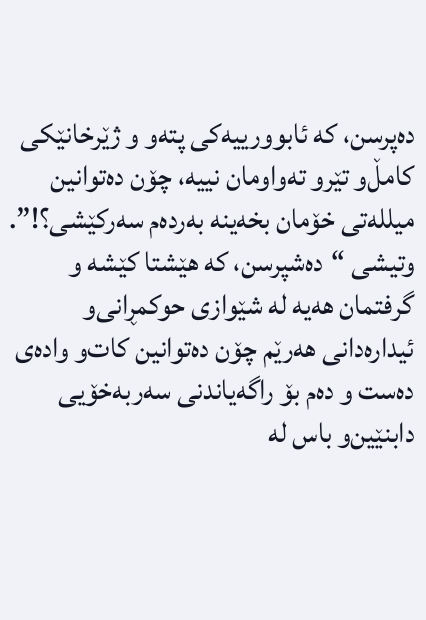ده‌پرسن، كه‌ ئابوورییه‌كی پته‌و ‌و ژێرخانێكی كامڵ‌و تێرو ته‌واومان نییه‌، چۆن ده‌توانین میلله‌تی خۆمان بخه‌ینه‌ به‌رده‌م سه‌ركێشی؟!”. وتیشی‌ “ده‌شپرسن، كه‌ هێشتا كێشه‌ و گرفتمان هه‌یه‌ له‌ شێوازی حوكمڕانی‌و ئیداره‌دانی هه‌رێم چۆن ده‌توانین كات‌و واده‌ی ده‌ست و ده‌م بۆ راگه‌یاندنی سه‌ربه‌خۆیی دابنێین‌و باس له‌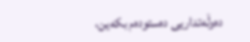ده‌وڵه‌تداریی ده‌ستوده‌م بكه‌ین،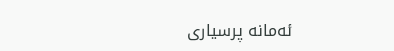ئه‌مانه‌ پرسیاری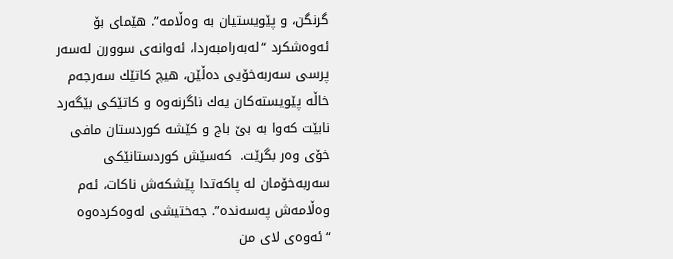گرنگن، و پێویستیان به‌ وه‌ڵامه‌”. هێمای‌ بۆ ئه‌وه‌شكرد “له‌به‌رامبه‌ردا، ئه‌وانه‌ی سوورن له‌سه‌ر پرسی سه‌ربه‌خۆیی ده‌ڵێن، هیچ كاتێك سه‌رجه‌م خاڵه‌ پێویسته‌كان یه‌ك ناگرنه‌وه‌ و كاتێكی بێگه‌رد نابێت كه‌وا به‌ بێ باج و كێشه‌ كوردستان مافی خۆی وه‌ر بگرێت.  كه‌سێش كوردستانێكی سه‌ربه‌خۆمان له‌ پاكه‌تدا پێشكه‌ش ناكات، ئه‌م وه‌ڵامه‌ش په‌سه‌نده‌”. جه‌ختیشی‌ له‌وه‌كرده‌وه‌ “ئه‌وه‌ی لای من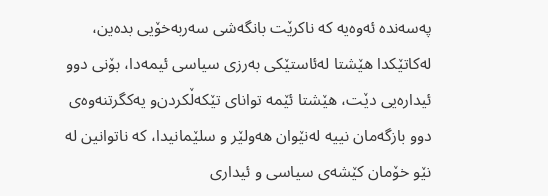په‌سه‌نده‌ ئه‌وه‌یه‌ كه‌ ناكرێت بانگه‌شی سه‌ربه‌خۆیی بده‌ین، له‌كاتێكدا هێشتا له‌ئاستێكی به‌رزی سیاسی ئیمه‌دا، بۆنی دوو ئیداره‌یی دێت‌، هێشتا ئێمه‌ توانای تێكه‌ڵكردن‌و یه‌كگرتنه‌وه‌ی دوو بازگه‌مان نییه‌ له‌نێوان هه‌ولێر ‌و سلێمانیدا، كه‌ ناتوانین له‌ نێو خۆمان كێشه‌ی سیاسی و ئیداری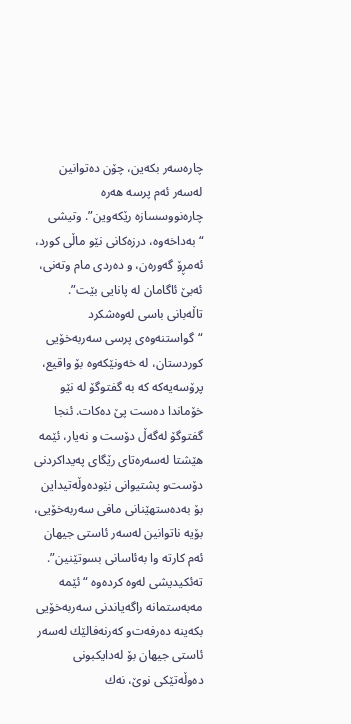چاره‌سه‌ر بكه‌ین، چۆن ده‌توانین له‌سه‌ر ئه‌م پرسه‌ هه‌ره‌ چاره‌نووسسازه‌ رێكه‌وین”. وتیشی‌ “به‌داخه‌وه‌، درزه‌كانی نێو ماڵی كورد، ئه‌مڕۆ گه‌وره‌ن، و ده‌ردی مام وته‌نی، ئه‌بێ ئاگامان له‌ پانایی بێت”. تاڵه‌بانی‌ باسی‌ له‌وه‌شكرد “گواستنه‌وه‌ی پرسی سه‌ربه‌خۆیی كوردستان، له‌ خه‌ونێكه‌وه‌ بۆ واقیع، پرۆسه‌یه‌كه‌ كه‌ به‌ گفتوگۆ له‌ نێو خۆماندا ده‌ست پێ ده‌كات. ئنجا گفتوگۆ له‌گه‌ڵ دۆست و نه‌یار، ئێمه‌ هێشتا له‌سه‌ره‌تای رێگای په‌یداكردنی دۆست‌و پشتیوانی نێوده‌وڵه‌تیداین بۆ به‌ده‌ستهێنانی مافی سه‌ربه‌خۆیی، بۆیه‌ ناتوانین له‌سه‌ر ئاستی جیهان ئه‌م كارته‌ وا به‌ئاسانی بسوتێنین‌”. ته‌ئكیدیشی‌ له‌وه‌ كرده‌وه‌ “ئێمه‌ مه‌به‌ستمانه‌ راگه‌یاندنی سه‌ربه‌خۆیی بكه‌ینه‌ ده‌رفه‌ت‌و كه‌رنه‌فالێك له‌سه‌ر ئاستی جیهان بۆ له‌دایكبونی ده‌وڵه‌تێكی نوێ، نه‌ك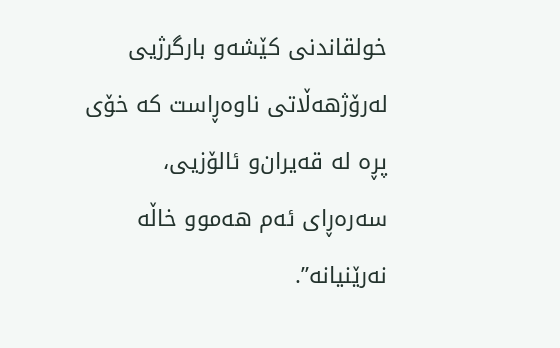خولقاندنی كێشه‌و بارگرژیی له‌رۆژهه‌ڵاتی ناوه‌ڕاست كه‌ خۆی پڕه‌ له‌ قه‌یران‌و ئالۆزیی، سه‌ره‌ڕای ئه‌م هه‌موو خاڵه‌ نه‌رێنیانه‌”.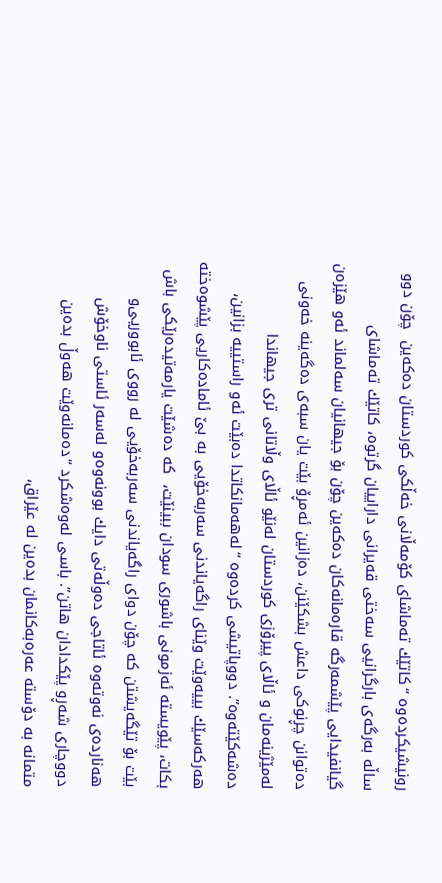رونیشیكرده‌وه‌ “كاتێك ته‌ماشای كۆمه‌ڵانی خه‌ڵكی كوردستان ده‌كه‌ین  چۆن دوو ساڵه‌ به‌رگه‌ی بارگرانیی سه‌ختی قه‌یرانی داراییان گرتوه‌، كاتێك ته‌ماشای گیانفیدایی پێشمه‌رگه‌ قاره‌مانه‌كان ده‌كه‌ین چۆن بۆ جیهانیان سه‌لماند ئه‌و هێزه‌ن ده‌توانن چڕنوكی داعش بشكێنن، ده‌زانین ئه‌مڕۆ بێت یان سبه‌ی ده‌گه‌ینه‌ خه‌ونی له‌مێژینه‌مان ‌و ئاڵای پیرۆزی كوردستان له‌نێو ئاڵای وڵاتانی تری جیهاندا ده‌شه‌كێته‌وه‌”. دووپاتیشی‌ كرده‌وه‌ “له‌هه‌مانكاتدا ده‌بێت ئه‌و راستییه‌ بزانین، هه‌ركه‌سێك بییه‌وێت وێنای راگه‌یاندنی سه‌ربه‌خۆیی به‌ بێ ئاماده‌كاریی پێشوه‌خته‌ بكات، پێویسته‌ ئه‌زمونی باشوری سودان ببینێت،  كه‌ ده‌شێت یارمه‌تیده‌رێكی باش بێت بۆ تێگه‌یشتن كه‌ چۆن دوای راگه‌یاندنی سه‌ربه‌خۆیی له‌ رووی ئابووریی‌و هه‌نارده‌ی نه‌وته‌وه‌ ئاتاجی ده‌وڵه‌تی دایك بوونه‌وه‌‌و له‌سه‌ر ئاستی ناوخۆش دووچاری شه‌ڕو پێكدادان هاتن”. باسی‌ له‌وه‌شكرد “ده‌مانه‌وێت هه‌وڵ بده‌ین متمانه‌ به‌ دۆسته‌ عه‌ره‌به‌كانمان بده‌ین له‌ عێراق،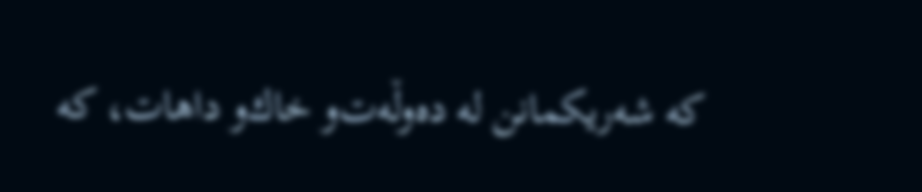كه‌ شه‌ریكمانن له‌ ده‌وڵه‌ت‌و خاك‌و داهات، كه‌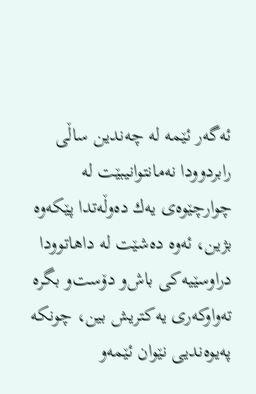ئه‌گه‌ر ئێمه‌ له‌ چه‌ندین ساڵی رابردوودا نه‌مانتوانیبێت له‌ چوارچێوه‌ی یه‌ك ده‌وڵه‌تدا پێكه‌وه‌ بژین، ئه‌وه‌ ده‌شێت له‌ داهاتوودا دراوسێیه‌كی باش‌و دۆست‌و بگره‌ ته‌واوكه‌ری یه‌كتریش بین، چونكه‌ په‌یوه‌ندیی نێوان ئێمه‌و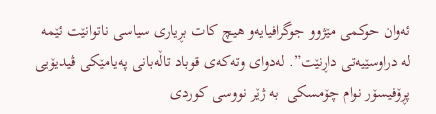ئه‌وان حوكمی مێژوو جوگرافیایه‌و هیچ كات بڕیاری سیاسی ناتوانێت ئێمه‌ له‌ دراوسێیه‌تی داڕنێت”. له‌دوای‌ وته‌كه‌ی‌ قوباد تاڵه‌بانی‌ په‌یامێكی‌ ڤیدیۆیی‌ پڕۆفیسۆر نوام چۆمسكی‌  به‌ ژێر نووسی‌ كوردی‌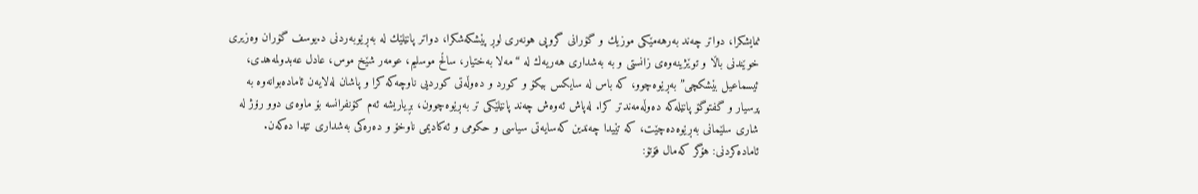نمایشكرا، دواتر چه‌ند به‌رهه‌مێكی‌ موزیك ‌و گۆرانی‌ گروپی‌ هونه‌ری‌ لوڕ پێشكه‌شكرا، دواتر پانێلێك له‌ به‌ڕێوبه‌ردنی‌ د.یوسف گۆران وه‌زیری‌ خوێندنی‌ باڵا ‌و توێژینه‌وه‌ی‌ زانستی‌ ‌و به‌ به‌شداری‌ هه‌ریه‌ك له‌ “مه‌لا به‌ختیار، ساڵح موسلیم، عومه‌ر شێخ موس، عادل عه‌بدولمه‌هدی‌، ئیسماعیل بێشكچی‌” به‌ڕێوه‌چوو، كه‌ باس له‌ سایكس بیكۆ ‌و كورد ‌و ده‌وڵه‌تی‌ كوردیی‌ ناوچه‌كه‌ كرا ‌و پاشان له‌لایه‌ن ئاماده‌بوانه‌وه‌ به‌ پرسیار ‌و گفتوگۆ پانێله‌كه‌ ده‌وڵه‌مه‌ندتر كرا. له‌پاش ئه‌وه‌ش چه‌ند پانێلێكی‌ تر به‌ڕێوه‌چوون، بڕیاریشه‌ ئه‌م كۆنفرانسه‌ بۆ ماوه‌ی‌ دوو رۆژ له‌ شاری‌ سلێمانی‌ به‌ڕێوه‌ده‌چێت، كه‌ تێیدا چه‌ندین كه‌سایه‌تی‌ سیاسی‌ ‌و حكومی‌ ‌و ئه‌كادیمی‌ ناوخۆ ‌و ده‌ره‌كی‌ به‌شداری‌ تێدا ده‌كه‌ن.   ئاماده‌كردنی‌: هۆگر كه‌مال فۆتۆ: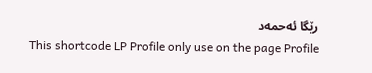رێگا ئه‌حمه‌د
This shortcode LP Profile only use on the page Profile